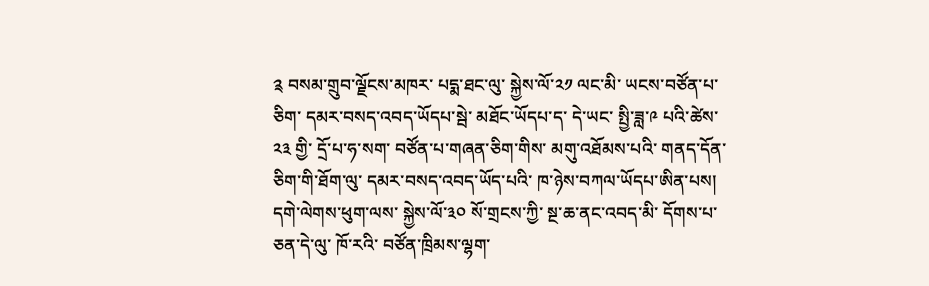༉ བསམ་གྲུབ་ལྗོངས་མཁར་ པདྨ་ཐང་ལུ་ སྐྱེས་ལོ་༢༡ ལང་མི་ ཡངས་བཙོན་པ་ཅིག་ དམར་བསད་འབད་ཡོདཔ་སྦེ་ མཐོང་ཡོདཔ་ད་ དེ་ཡང་ སྤྱི་ཟླ་༩ པའི་ཚེས་༢༣ གྱི་ དྲོ་པ་ཧ་སག་ བཙོན་པ་གཞན་ཅིག་གིས་ མགུ་འཐོམས་པའི་ གནད་དོན་ཅིག་གི་ཐོག་ལུ་ དམར་བསད་འབད་ཡོད་པའི་ ཁ་ཉེས་བཀལ་ཡོདཔ་ཨིན་པས།
དགེ་ལེགས་ཕུག་ལས་ སྐྱེས་ལོ་༣༠ སོ་གྲངས་ཀྱི་ སྔ་ཆ་ནང་འབད་མི་ དོགས་པ་ཅན་དེ་ལུ་ ཁོ་རའི་ བཙོན་ཁྲིམས་ལྷག་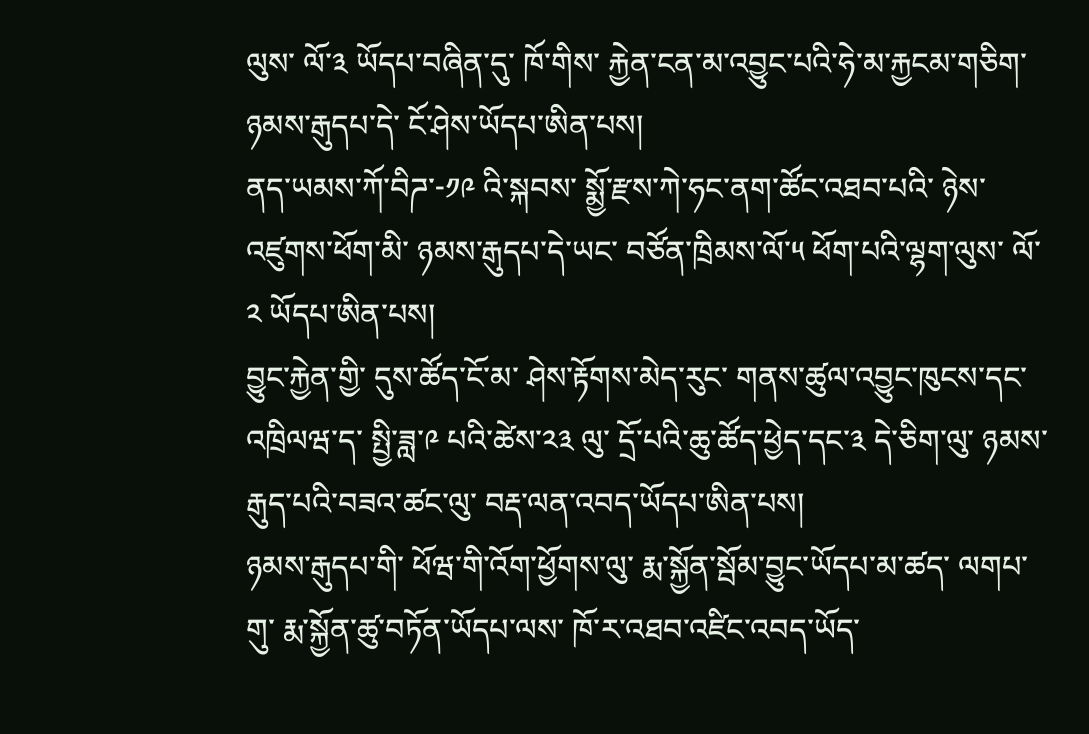ལུས་ ལོ་༣ ཡོདཔ་བཞིན་དུ་ ཁོ་གིས་ རྐྱེན་ངན་མ་འབྱུང་པའི་ཧེ་མ་རྐྱངམ་གཅིག་ ཉམས་རྒུདཔ་དེ་ ངོ་ཤེས་ཡོདཔ་ཨིན་པས།
ནད་ཡམས་ཀོ་བིཌ་-༡༩ འི་སྐབས་ སྨྱོ་རྫས་ཀེ་ཧང་ནག་ཚོང་འཐབ་པའི་ ཉེས་འཛུགས་ཕོག་མི་ ཉམས་རྒུདཔ་དེ་ཡང་ བཙོན་ཁྲིམས་ལོ་༥ ཕོག་པའི་ལྷག་ལུས་ ལོ་༢ ཡོདཔ་ཨིན་པས།
བྱུང་རྐྱེན་གྱི་ དུས་ཚོད་ངོ་མ་ ཤེས་རྟོགས་མེད་རུང་ གནས་ཚུལ་འབྱུང་ཁུངས་དང་འཁྲིལཝ་ད་ སྤྱི་ཟླ་༩ པའི་ཚེས་༢༣ ལུ་ དྲོ་པའི་ཆུ་ཚོད་ཕྱེད་དང་༣ དེ་ཅིག་ལུ་ ཉམས་རྒུད་པའི་བཟའ་ཚང་ལུ་ བརྡ་ལན་འབད་ཡོདཔ་ཨིན་པས།
ཉམས་རྒུདཔ་གི་ ཕོཝ་གི་འོག་ཕྱོགས་ལུ་ རྨ་སྐྱོན་སྦོམ་བྱུང་ཡོདཔ་མ་ཚད་ ལགཔ་གུ་ རྨ་སྐྱོན་ཚུ་བཏོན་ཡོདཔ་ལས་ ཁོ་ར་འཐབ་འཛིང་འབད་ཡོད་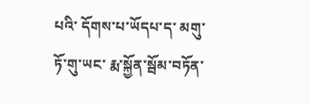པའི་ དོགས་པ་ཡོདཔ་ད་ མགུ་ཏོ་གུ་ཡང་ རྨ་སྐྱོན་སྦོམ་བཏོན་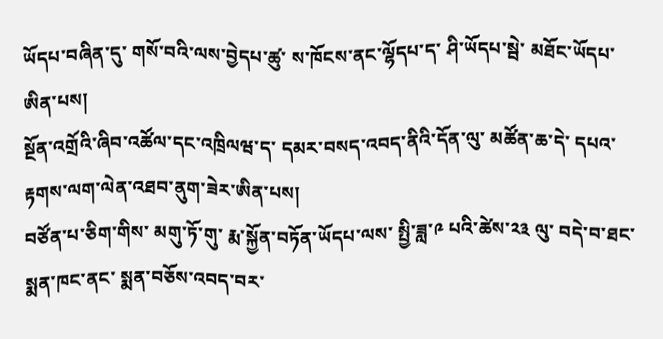ཡོདཔ་བཞིན་དུ་ གསོ་བའི་ལས་བྱེདཔ་ཚུ་ ས་ཁོངས་ནང་ལྷོདཔ་ད་ ཤི་ཡོདཔ་སྦེ་ མཐོང་ཡོདཔ་ཨིན་པས།
སྔོན་འགྲོའི་ཞིབ་འཚོལ་དང་འཁྲིལཝ་ད་ དམར་བསད་འབད་ནིའི་དོན་ལུ་ མཚོན་ཆ་དེ་ དཔའ་རྟགས་ལག་ལེན་འཐབ་ནུག་ཟེར་ཨིན་པས།
བཙོན་པ་ཅིག་གིས་ མགུ་ཏོ་གུ་ རྨ་སྐྱོན་བཏོན་ཡོདཔ་ལས་ སྤྱི་ཟླ་༩ པའི་ཚེས་༢༣ ལུ་ བདེ་བ་ཐང་སྨན་ཁང་ནང་ སྨན་བཅོས་འབད་བར་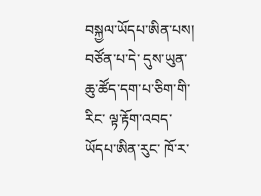བསྐྱལ་ཡོདཔ་ཨིན་པས།
བཙོན་པ་དེ་ དུས་ཡུན་ཆུ་ཚོད་དག་པ་ཅིག་གི་རིང་ ལྟ་རྟོག་འབད་ཡོདཔ་ཨིན་རུང་ ཁོ་ར་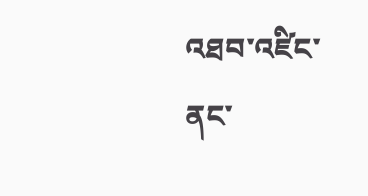འཐབ་འཛིང་ནང་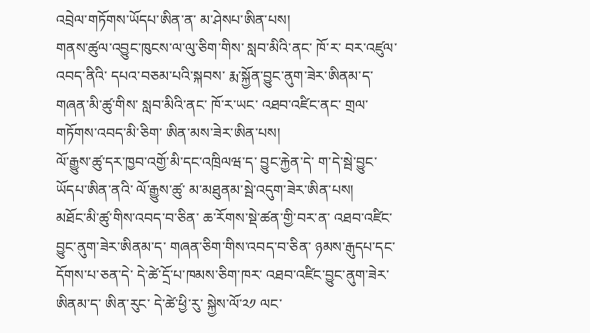འབྲེལ་གཏོགས་ཡོདཔ་ཨིན་ན་ མ་ཤེསཔ་ཨིན་པས།
གནས་ཚུལ་འབྱུང་ཁུངས་ལ་ལུ་ཅིག་གིས་ སླབ་མིའི་ནང་ ཁོ་ར་ བར་འཛུལ་འབད་ནིའི་ དཔའ་བཅམ་པའི་སྐབས་ རྨ་སྐྱོན་བྱུང་ནུག་ཟེར་ཨིནམ་ད་ གཞན་མི་ཚུ་གིས་ སླབ་མིའི་ནང་ ཁོ་ར་ཡང་ འཐབ་འཛིང་ནང་ གྲལ་གཏོགས་འབད་མི་ཅིག་ ཨིན་མས་ཟེར་ཨིན་པས།
ལོ་རྒྱུས་ཚུ་དར་ཁྱབ་འགྱོ་མི་དང་འཁྲིལཝ་ད་ བྱུང་རྐྱེན་དེ་ ག་དེ་སྦེ་བྱུང་ཡོདཔ་ཨིན་ནའི་ ལོ་རྒྱུས་ཚུ་ མ་མཐུནམ་སྦེ་འདུག་ཟེར་ཨིན་པས།
མཐོང་མི་ཚུ་གིས་འབད་བ་ཅིན་ ཆ་རོགས་སྡེ་ཚན་གྱི་བར་ན་ འཐབ་འཛིང་བྱུང་ནུག་ཟེར་ཨིནམ་ད་ གཞན་ཅིག་གིས་འབད་བ་ཅིན་ ཉམས་རྒུདཔ་དང་ དོགས་པ་ཅན་དེ་ དེ་ཚེ་དྲོ་པ་ཁམས་ཅིག་ཁར་ འཐབ་འཛིང་བྱུང་ནུག་ཟེར་ཨིནམ་ད་ ཨིན་རུང་ དེ་ཚེ་ཕྱི་རུ་ སྐྱེས་ལོ་༢༡ ལང་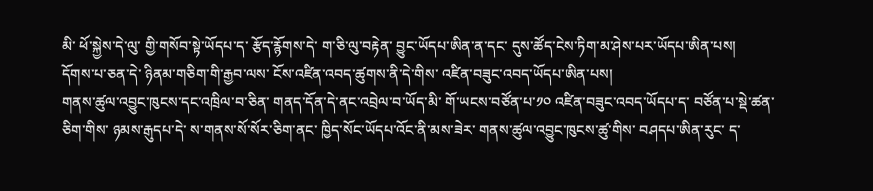མི་ ཕོ་སྐྱེས་དེ་ལུ་ གྱི་གསོབ་སྟེ་ཡོདཔ་ད་ རྩོད་རྙོགས་དེ་ ག་ཅི་ལུ་བརྟེན་ བྱུང་ཡོདཔ་ཨིན་ན་དང་ དུས་ཚོད་ངེས་ཏིག་མ་ཤེས་པར་ཡོདཔ་ཨིན་པས།
དོགས་པ་ཅན་དེ་ ཉིནམ་གཅིག་གི་རྒྱབ་ལས་ ངོས་འཛིན་འབད་ཚུགས་ནི་དེ་གིས་ འཛིན་བཟུང་འབད་ཡོདཔ་ཨིན་པས།
གནས་ཚུལ་འབྱུང་ཁུངས་དང་འཁྲིལ་བ་ཅིན་ གནད་དོན་དེ་ནང་འབྲེལ་བ་ཡོད་མི་ གོ་ཡངས་བཙོན་པ་༡༠ འཛིན་བཟུང་འབད་ཡོདཔ་ད་ བཙོན་པ་སྡེ་ཚན་ཅིག་གིས་ ཉམས་རྒུདཔ་དེ་ ས་གནས་སོ་སོར་ཅིག་ནང་ ཁྱིད་སོང་ཡོདཔ་འོང་ནི་མས་ཟེར་ གནས་ཚུལ་འབྱུང་ཁུངས་ཚུ་གིས་ བཤདཔ་ཨིན་རུང་ ད་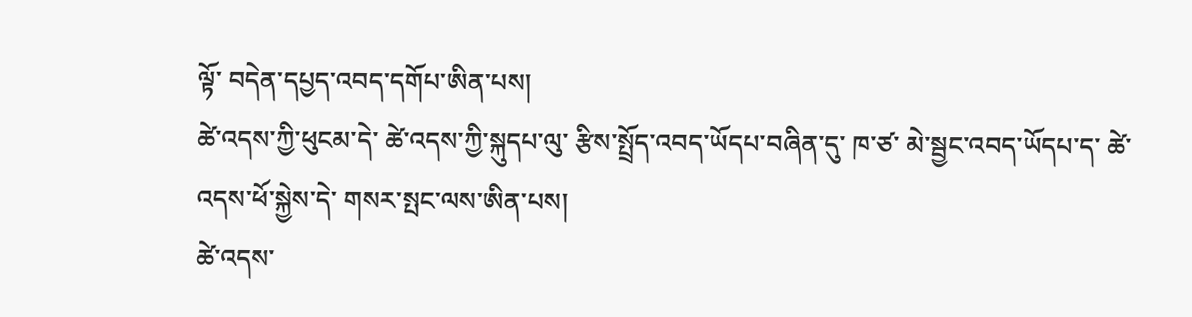ལྟོ་ བདེན་དཔྱད་འབད་དགོཔ་ཨིན་པས།
ཚེ་འདས་ཀྱི་ཕུངམ་དེ་ ཚེ་འདས་ཀྱི་སྐུདཔ་ལུ་ རྩིས་སྤྲོད་འབད་ཡོདཔ་བཞིན་དུ་ ཁ་ཙ་ མེ་སྦྱང་འབད་ཡོདཔ་ད་ ཚེ་འདས་ཕོ་སྐྱེས་དེ་ གསར་སྤང་ལས་ཨིན་པས།
ཚེ་འདས་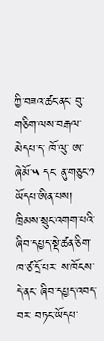ཀྱི་བཟའ་ཚང་ནང་ བུ་གཅིག་ལས་བརྒལ་མེདཔ་ད་ ཁོ་ལུ་ ཨ་ཞེམོ་༥ དང་ ནུ་གཅུང་༡ ཡོདཔ་ཨིན་པས།
ཁྲིམས་སྲུང་འགག་པའི་ ཞིབ་དཔྱད་སྡེ་ཚན་ཅིག་ ཁ་ཙ་དྲོ་པར་ ས་ཁོངས་དེ་ནང་ ཞིབ་དཔྱད་འབད་བར་ བཏང་ཡོདཔ་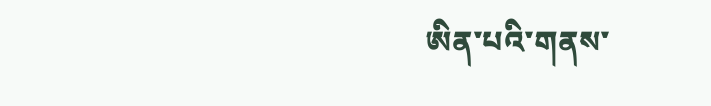ཨིན་པའི་གནས་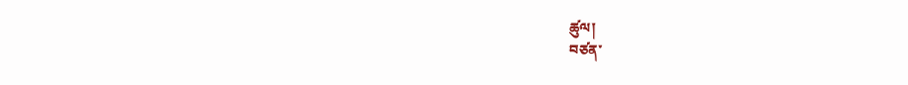ཚུལ།
བཙན་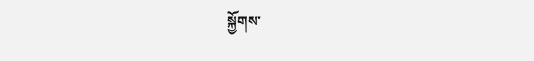སྐྱོགས་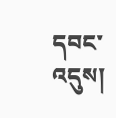དབང་འདུས།